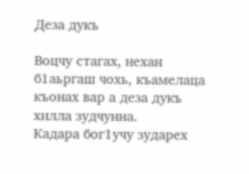Деза дукъ

Воцчу стагах, нехан б1аьргаш чохь, къамелаца къонах вар а деза дукъ хилла зудчунна.
Кадара бог1учу зударех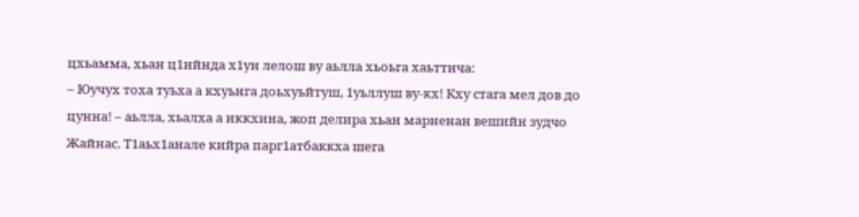цхьамма, хьан ц1ийнда х1ун лелош ву аьлла хьоьга хаьттича:
– Юучух тоха туьха а кхуьнга доьхуьйтуш, 1уьллуш ву-кх! Кху стага мел дов до цунна! – аьлла, хьалха а иккхина, жоп делира хьан марненан вешийн зудчо Жайнас. Т1аьх1анале кийра парг1атбаккха шега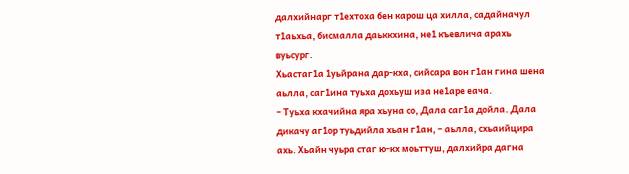далхийнарг т1ехтоха бен карош ца хилла, садайначул т1аьхьа, бисмалла даьккхина, не1 къевлича арахь вуьсург.
Хьастаг1а 1уьйрана дар-кха, сийсара вон г1ан гина шена аьлла, саг1ина туьха дохьуш иза не1аре еача.
– Туьха кхачийна яра хьуна со, Дала саг1а дойла. Дала дикачу аг1ор туьдийла хьан г1ан, – аьлла, схьаийцира ахь. Хьайн чуьра стаг ю-кх моьттуш, далхийра дагна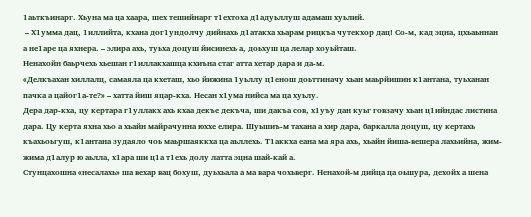1аьткъинарг. Хьуна ма ца хаара, шех тешийнарг т1ехтоха д1адуьллуш адамаш хуьлий.
 – Х1умма дац, 1иллийта, кхана дог1ундолчу дийнахь д1атакха хьарам рицкъа чутекхор дац! Со-м, кад эцна, цхьаьннан а не1аре ца яхнера. – элира ахь, туьха доцуш йисинехь а, доьхуш ца лелар хоуьйташ.
Ненахойн баьрчехь хьешан г1иллакхашца кхиъна стаг атта хетар дара и да-м.
«Делкъахан хиллалц, самаяла ца кхеташ, хьо йижина 1уьллу ц1енош доьттиначу хьан маьрйишин к1антана, туьханан пачка а цайог1а-те?» – хатта йиш яцар-кха. Несан х1ума нийса ма ца хуьлу.
Дера дар-кха, цу кертара г1уллакх ахь кхаа декъе декъча, ши дакъа сов, х1уъу дан куьг говзачу хьан ц1ийндаc листина дара. Цу керта яхна хьо а хьайн майрачунна юххе елира. Шуьшиъ-м тахана а хир дара, баркалла доцуш, цу кертахь къахьоьгуш, к1антана зудаяло чоь маьршаяккха ца аьллехь. Т1аккха еана ма яра ахь, хьайн йиша-вешера лахьийна, жим-жима д1алур ю аьлла, х1ара ши ц1а т1ехь долу латта эцна шай-кай а.
Стунцахошна «несалахь» ша вехар вац бохуш, дуьхьала а ма вара чохьверг. Ненахой-м дийца ца оьшура, дехойх а шена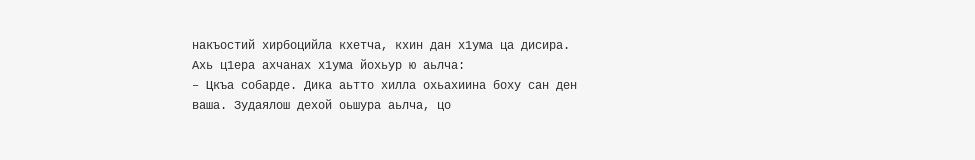накъостий хирбоцийла кхетча, кхин дан х1ума ца дисира.
Ахь ц1ера ахчанах х1ума йохьур ю аьлча:
– Цкъа собарде. Дика аьтто хилла охьахиина боху сан ден ваша. Зудаялош дехой оьшура аьлча, цо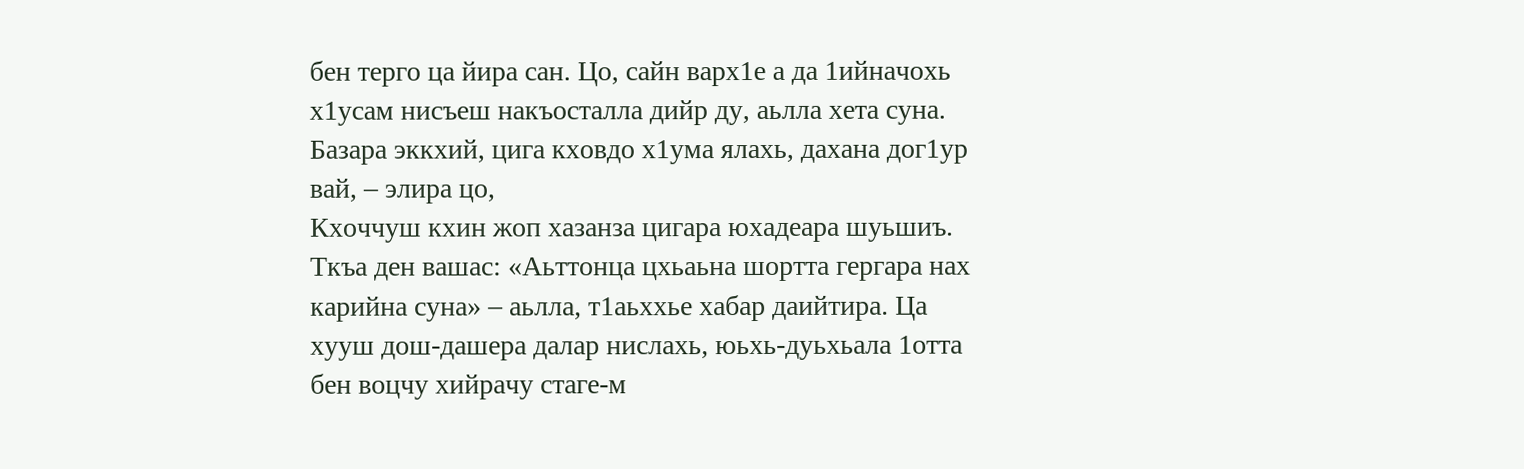бен терго ца йира сан. Цо, сайн варх1е а да 1ийначохь х1усам нисъеш накъосталла дийр ду, аьлла хета суна. Базара эккхий, цига кховдо х1ума ялахь, дахана дог1ур вай, – элира цо,
Кхоччуш кхин жоп хазанза цигара юхадеара шуьшиъ. Ткъа ден вашас: «Аьттонца цхьаьна шортта гергара нах карийна суна» – аьлла, т1аьххье хабар даийтира. Ца хууш дош-дашера далар нислахь, юьхь-дуьхьала 1отта бен воцчу хийрачу стаге-м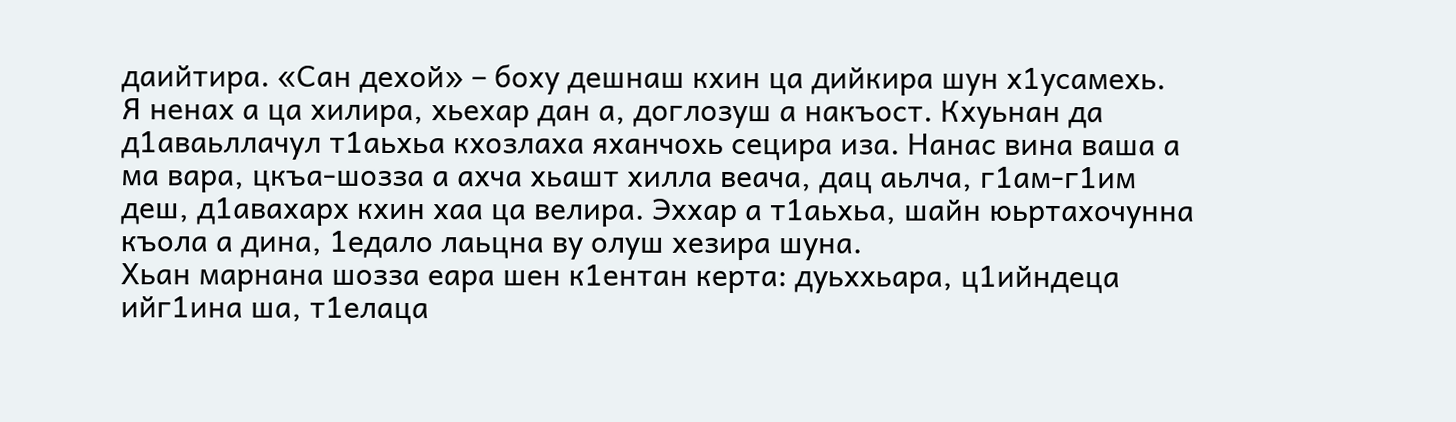даийтира. «Сан дехой» – боху дешнаш кхин ца дийкира шун х1усамехь.
Я ненах а ца хилира, хьехар дан а, доглозуш а накъост. Кхуьнан да д1аваьллачул т1аьхьа кхозлаха яханчохь сецира иза. Нанас вина ваша а ма вара, цкъа-шозза а ахча хьашт хилла веача, дац аьлча, г1ам-г1им деш, д1авахарх кхин хаа ца велира. Эххар а т1аьхьа, шайн юьртахочунна къола а дина, 1едало лаьцна ву олуш хезира шуна.
Хьан марнана шозза еара шен к1ентан керта: дуьххьара, ц1ийндеца ийг1ина ша, т1елаца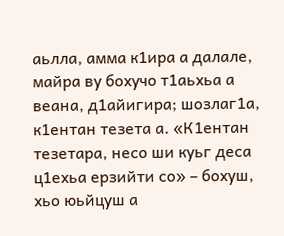аьлла, амма к1ира а далале, майра ву бохучо т1аьхьа а веана, д1айигира; шозлаг1а, к1ентан тезета а. «К1ентан тезетара, несо ши куьг деса ц1ехьа ерзийти со» – бохуш, хьо юьйцуш а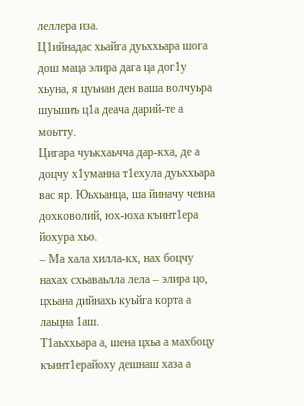леллера иза.
Ц1ийнадас хьайга дуьххьара шога дош маца элира дага ца дог1у хьуна, я цуьнан ден ваша волчуьра шуьшиъ ц1а деача дарий-те а моьтту.
Цигара чуькхаьчча дар-кха, де а доцчу х1уманна т1ехула дуьххьара вас яр. Юьхьанца, ша йиначу чевна дохковолий, юх-юха къинт1ера йохура хьо.
– Ма хала хилла-кх, нах боцчу нахах схьаваьлла лела – элира цо, цхьана дийнахь куьйга корта а лаьцна 1аш.
Т1аьххьара а, шена цхьа а махбоцу къинт1ерайоху дешнаш хаза а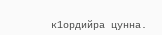к1ордийра цунна.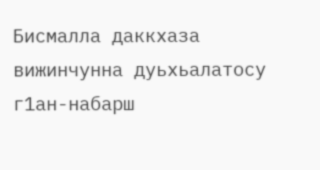Бисмалла даккхаза вижинчунна дуьхьалатосу г1ан-набарш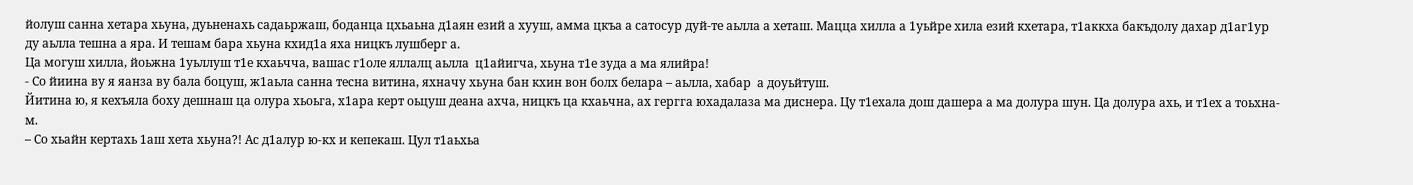йолуш санна хетара хьуна, дуьненахь садаьржаш, боданца цхьаьна д1аян езий а хууш, амма цкъа а сатосур дуй-те аьлла а хеташ. Мацца хилла а 1уьйре хила езий кхетара, т1аккха бакъдолу дахар д1аг1ур ду аьлла тешна а яра. И тешам бара хьуна кхид1а яха ницкъ лушберг а.
Ца могуш хилла, йоьжна 1уьллуш т1е кхаьчча, вашас г1оле яллалц аьлла  ц1айигча, хьуна т1е зуда а ма ялийра!
- Со йиина ву я яанза ву бала боцуш, ж1аьла санна тесна витина, яхначу хьуна бан кхин вон болх белара – аьлла, хабар  а доуьйтуш.
Йитина ю, я кехъяла боху дешнаш ца олура хьоьга, х1ара керт оьцуш деана ахча, ницкъ ца кхаьчна, ах гергга юхадалаза ма диснера. Цу т1ехала дош дашера а ма долура шун. Ца долура ахь, и т1ех а тоьхна-м.
– Со хьайн кертахь 1аш хета хьуна?! Ас д1алур ю-кх и кепекаш. Цул т1аьхьа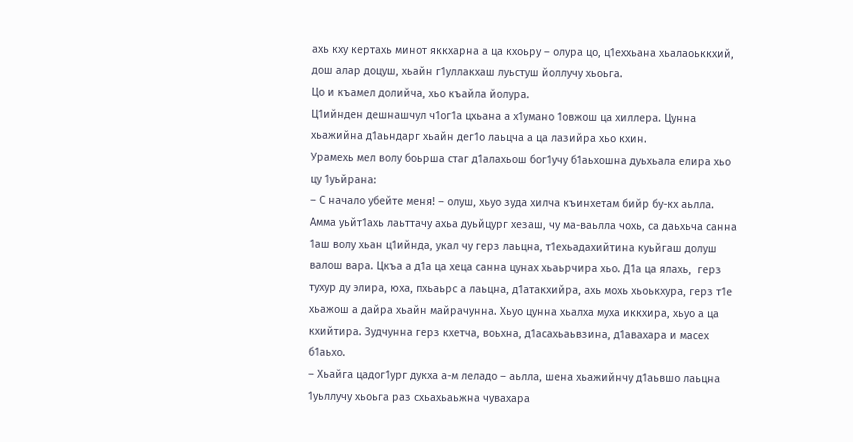ахь кху кертахь минот яккхарна а ца кхоьру – олура цо, ц1еххьана хьалаоьккхий, дош алар доцуш, хьайн г1уллакхаш луьстуш йоллучу хьоьга.
Цо и къамел долийча, хьо къайла йолура.
Ц1ийнден дешнашчул ч1ог1а цхьана а х1умано 1овжош ца хиллера. Цунна хьажийна д1аьндарг хьайн дег1о лаьцча а ца лазийра хьо кхин.
Урамехь мел волу боьрша стаг д1алахьош бог1учу б1аьхошна дуьхьала елира хьо цу 1уьйрана:
– С начало убейте меня! – олуш, хьуо зуда хилча къинхетам бийр бу-кх аьлла.
Амма уьйт1ахь лаьттачу ахьа дуьйцург хезаш, чу ма-ваьлла чохь, са даьхьча санна 1аш волу хьан ц1ийнда, укал чу герз лаьцна, т1ехьадахийтина куьйгаш долуш валош вара. Цкъа а д1а ца хеца санна цунах хьаьрчира хьо. Д1а ца ялахь,  герз тухур ду элира, юха, пхьаьрс а лаьцна, д1атакхийра, ахь мохь хьоькхура, герз т1е хьажош а дайра хьайн майрачунна. Хьуо цунна хьалха муха иккхира, хьуо а ца кхийтира. Зудчунна герз кхетча, воьхна, д1асахьаьвзина, д1авахара и масех б1аьхо.
– Хьайга цадог1ург дукха а-м леладо – аьлла, шена хьажийнчу д1аьвшо лаьцна 1уьллучу хьоьга раз схьахьаьжна чувахара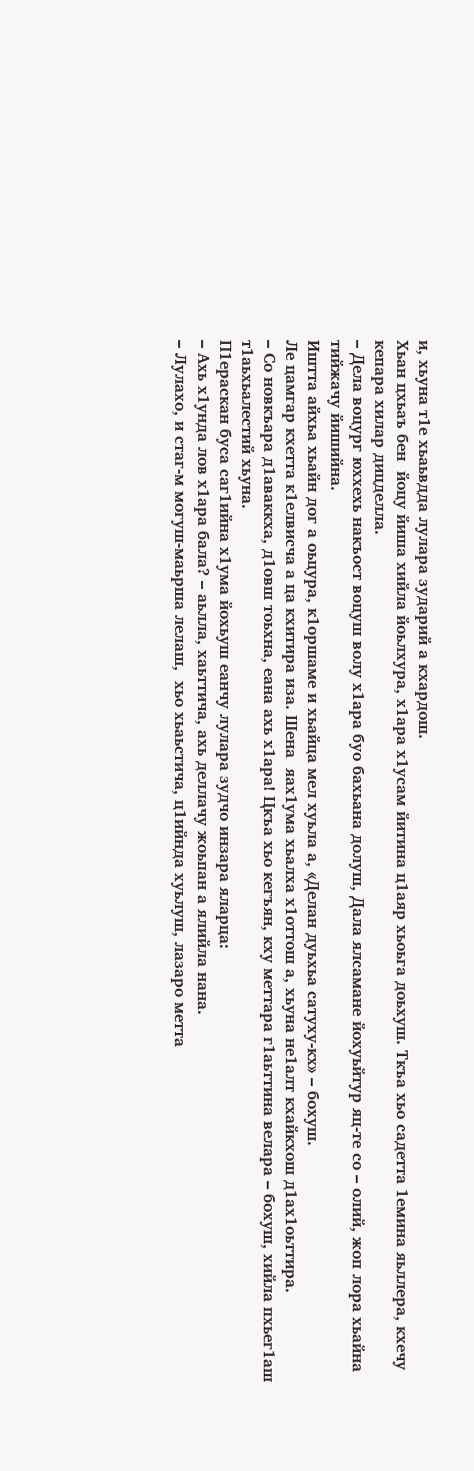и, хьуна т1е хьаьвдда лулара зударий а кхардош.
Хьан цхьаъ бен  йоцу йиша хийла йоьлхура, х1ара х1усам йитина ц1аяр хьоьга доьхуш. Ткъа хьо садетта 1емина яьллера, кхечу кепара хилар дицделла.
– Дела воцург юххехь накъост воцуш волу х1ара буо бахьана долуш, Дала ялсамане йохуьйтур яц-те со – олий, жоп лора хьайна тийжачу йишийна.
Иштта айхьа хьайн дог а оьцура, к1оршаме и хьайца мел хуьла а, «Делан дуьхьа сатуху-кх» – бохуш.
Ле цамгар кхетта к1елвисча а ца кхитира иза. Шена  яах1ума хьалха х1оттош а, хьуна не1алт кхайкхош д1ах1оьттира.
– Со новкъара д1аваккха, д1овш тоьхна, еана ахь х1ара! Цкъа хьо кегъян, кху меттара г1аьттина велара – бохуш, хийла пхьег1аш  т1аьхьалестий хьуна.
П1ераскан буса саг1ийна х1ума йохьуш еанчу лулара зудчо инзара яларца:
– Ахь х1унда лов х1ара бала? – аьлла, хаьттича, ахь деллачу жоьпан а ялийла нана.
– Лулахо, и стаг-м могуш-маьрша лелаш,  хьо хьаьстича, ц1ийнда хуьлуш, лазаро метта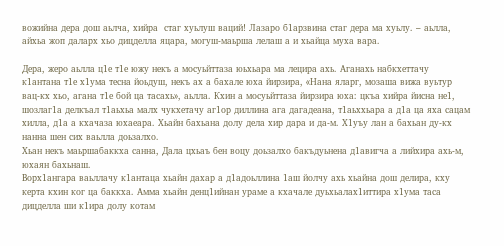вожийна дера дош аьлча, хийра  стаг хуьлуш ваций! Лазаро б1арзвина стаг дера ма хуьлу. – аьлла, айхьа жоп даларх хьо дицделла яцара, могуш-маьрша лелаш а и хьайца муха вара.

Дера, жеро аьлла ц1е т1е южу некъ а мосуьйттаза юьхьара ма лецира ахь. Аганахь набкхеттачу к1антана т1е х1ума тесна йоьдуш, некъ ах а бахале юха йирзира, «Нана яларг, мозаша вижа вуьтур вац-кх хьо, агана т1е бой ца тасахь», аьлла. Кхин а мосуьйттаза йирзира юха: цкъа хийра йисна не1, шозлаг1а делкъал т1аьхьа малх чукхетачу аг1ор диллина ага дагадеана, т1аьххьара а д1а ца яха сацам хилла, д1а а кхачаза юхаеара. Хьайн бахьана долу дела хир дара и да-м. Х1уъу лан а бахьан ду-кх нанна шен сих ваьлла доьзалхо.
Хьан некъ маьршабаккха санна, Дала цхьаъ бен воцу доьзалхо бакъдуьнена д1авигча а лийхира ахь-м, юхаян бахьнаш.
Ворх1ангара ваьллачу к1антаца хьайн дахар а д1адоьллина 1аш йолчу ахь хьайна дош делира, кху керта кхин ког ца баккха. Амма хьайн денц1ийнан ураме а кхачале дуьхьалах1иттира х1ума таса дицделла ши к1ира долу котам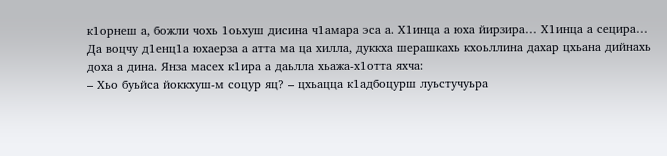к1орнеш а, божли чохь 1оьхуш дисина ч1амара эса а. Х1инца а юха йирзира… Х1инца а сецира…
Да воцчу д1енц1а юхаерза а атта ма ца хилла, дуккха шерашкахь кхоьллина дахар цхьана дийнахь доха а дина. Янза масех к1ира а даьлла хьажа-х1отта яхча:
– Хьо буьйса йоккхуш-м соцур яц? – цхьацца к1адбоцурш луьстучуьра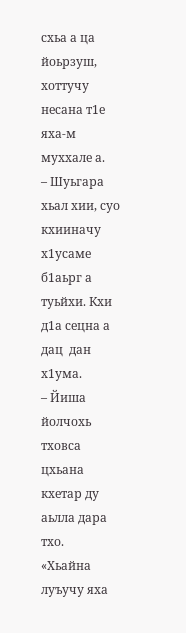схьа а ца йоьрзуш, хоттучу несана т1е яха-м муххале а.
– Шуьгара хьал хии, суо кхииначу х1усаме б1аьрг а туьйхи. Кхи д1а сецна а дац  дан х1ума.
– Йиша йолчохь тховса цхьана кхетар ду аьлла дара тхо.
«Хьайна луъучу яха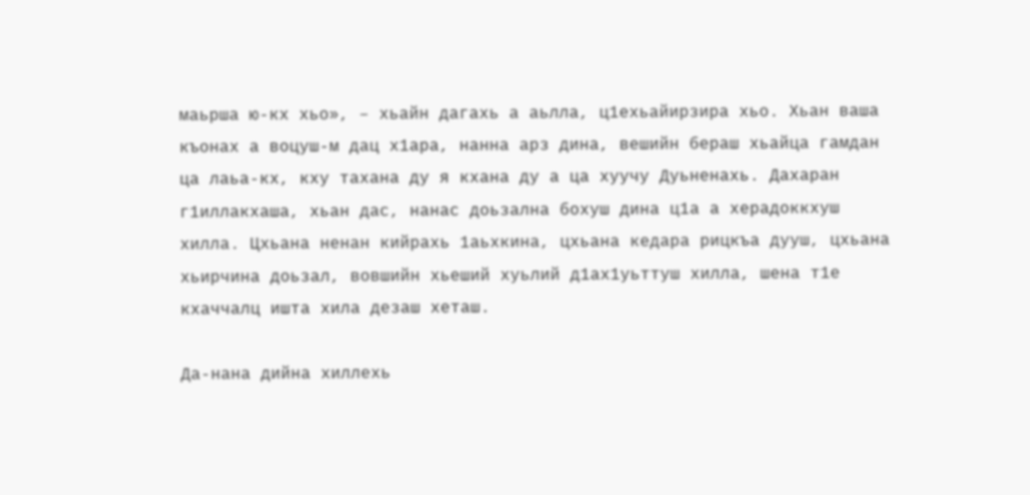маьрша ю-кх хьо», – хьайн дагахь а аьлла, ц1ехьайирзира хьо. Хьан ваша къонах а воцуш-м дац х1ара, нанна арз дина, вешийн бераш хьайца гамдан ца лаьа-кх, кху тахана ду я кхана ду а ца хуучу Дуьненахь. Дахаран г1иллакхаша, хьан дас, нанас доьзална бохуш дина ц1а а херадоккхуш хилла. Цхьана ненан кийрахь 1аьхкина, цхьана кедара рицкъа дууш, цхьана хьирчина доьзал, вовшийн хьеший хуьлий д1ах1уьттуш хилла, шена т1е кхаччалц ишта хила дезаш хеташ.

Да-нана дийна хиллехь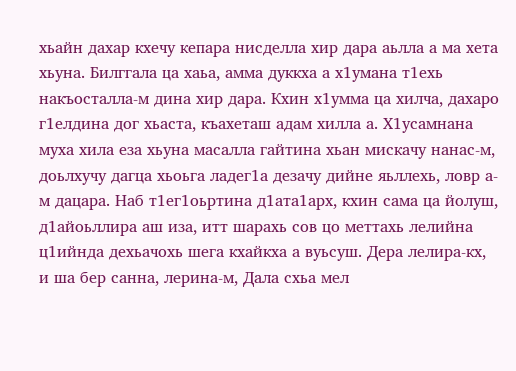хьайн дахар кхечу кепара нисделла хир дара аьлла а ма хета хьуна. Билггала ца хаьа, амма дуккха а х1умана т1ехь накъосталла-м дина хир дара. Кхин х1умма ца хилча, дахаро г1елдина дог хьаста, къахеташ адам хилла а. Х1усамнана муха хила еза хьуна масалла гайтина хьан мискачу нанас-м, доьлхучу дагца хьоьга ладег1а дезачу дийне яьллехь, ловр а-м дацара. Наб т1ег1оьртина д1ата1арх, кхин сама ца йолуш, д1айоьллира аш иза, итт шарахь сов цо меттахь лелийна ц1ийнда дехьачохь шега кхайкха а вуьсуш. Дера лелира-кх, и ша бер санна, лерина-м, Дала схьа мел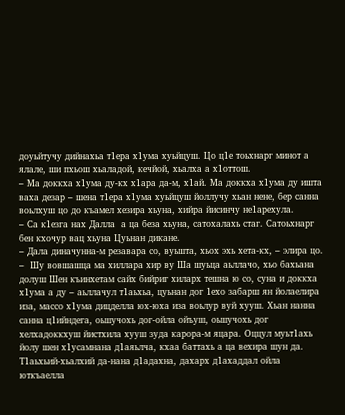доуьйтучу дийнахьа т1ера х1ума хуьйцуш. Цо ц1е тоьхнарг минот а ялале, ши пхьош хьаладой, кечйой, хьалха а х1оттош.
– Ма доккха х1ума ду-кх х1ара да-м, х1ай. Ма доккха х1ума ду ишта ваха дезар – шена т1ера х1ума хуьйцуш йоллучу хьан нене, бер санна воьлхуш цо до къамел хезира хьуна, хийра йисинчу не1арехула.
– Са к1езга нах Далла  а ца беза хьуна, сатохалахь стаг. Сатоьхнарг бен кхочур вац хьуна Цуьнан дикане.
– Дала диначунна-м резавара со, вуьшта, хьох эхь хета-кх, – элира цо.
–  Шу вовшашца ма хиллара хир ву Ша шуьца аьллачо, хьо бахьана долуш Шен къинхетам сайх бийриг хиларх тешна ю со, суна и доккха х1ума а ду – аьллачул т1аьхьа, цуьнан дог 1ехо забарш ян йолаелира иза, массо х1ума дицделла юх-юха иза воьлур вуй хууш. Хьан нанна санна ц1ийндега, оьшучохь дог-ойла ойъуш, оьшучохь дог хелхадоккхуш йистхила хууш зуда карора-м яцара. Оццул муьт1ахь йолу шен х1усамнана д1аяьлча, кхаа баттахь а ца вехира шун да.
Т1аьхьий-хьалхий да-нана д1адахна, дахарх д1ахаддал ойла юткъаелла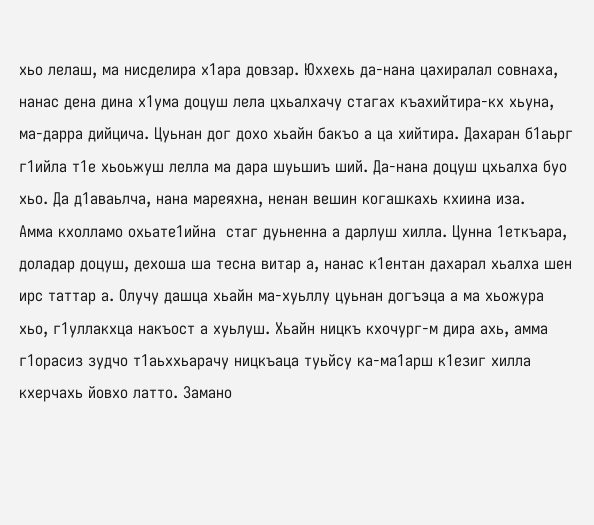хьо лелаш, ма нисделира х1ара довзар. Юххехь да-нана цахиралал совнаха, нанас дена дина х1ума доцуш лела цхьалхачу стагах къахийтира-кх хьуна, ма-дарра дийцича. Цуьнан дог дохо хьайн бакъо а ца хийтира. Дахаран б1аьрг г1ийла т1е хьоьжуш лелла ма дара шуьшиъ ший. Да-нана доцуш цхьалха буо хьо. Да д1аваьлча, нана мареяхна, ненан вешин когашкахь кхиина иза.
Амма кхолламо охьате1ийна  стаг дуьненна а дарлуш хилла. Цунна 1еткъара, доладар доцуш, дехоша ша тесна витар а, нанас к1ентан дахарал хьалха шен ирс таттар а. Олучу дашца хьайн ма-хуьллу цуьнан догъэца а ма хьожура хьо, г1уллакхца накъост а хуьлуш. Хьайн ницкъ кхочург-м дира ахь, амма г1орасиз зудчо т1аьххьарачу ницкъаца туьйсу ка-ма1арш к1езиг хилла кхерчахь йовхо латто. Замано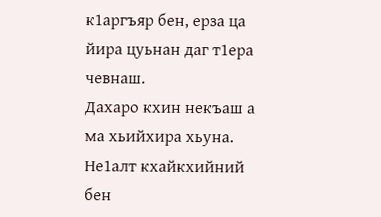к1аргъяр бен, ерза ца йира цуьнан даг т1ера чевнаш.
Дахаро кхин некъаш а ма хьийхира хьуна. Не1алт кхайкхийний бен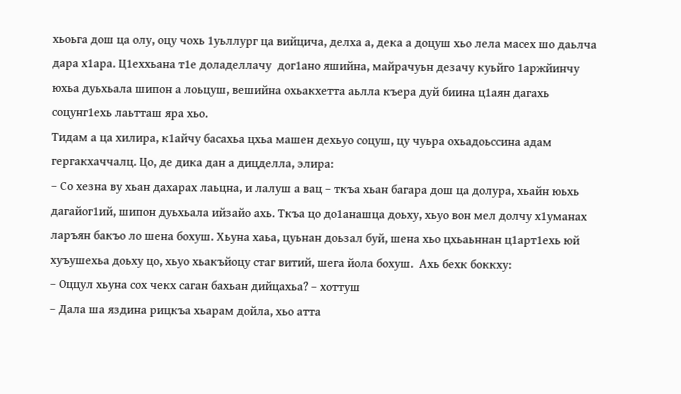хьоьга дош ца олу, оцу чохь 1уьллург ца вийцича, делха а, дека а доцуш хьо лела масех шо даьлча дара х1ара. Ц1еххьана т1е доладеллачу  дог1ано яшийна, майрачуьн дезачу куьйго 1аржйинчу юхьа дуьхьала шипон а лоьцуш, вешийна охьакхетта аьлла къера дуй биина ц1аян дагахь соцунг1ехь лаьтташ яра хьо.
Тидам а ца хилира, к1айчу басахьа цхьа машен дехьуо соцуш, цу чуьра охьадоьссина адам гергакхаччалц. Цо, де дика дан а дицделла, элира:
– Со хезна ву хьан дахарах лаьцна, и лалуш а вац – ткъа хьан багара дош ца долура, хьайн юьхь дагайог1ий, шипон дуьхьала ийзайо ахь. Ткъа цо до1анашца доьху, хьуо вон мел долчу х1уманах ларъян бакъо ло шена бохуш. Хьуна хаьа, цуьнан доьзал буй, шена хьо цхьаьннан ц1арт1ехь юй хуъушехьа доьху цо, хьуо хьакъйоцу стаг витий, шега йола бохуш.  Ахь бехк боккху:
– Оццул хьуна сох чекх саган бахьан дийцахьа? – хоттуш
– Дала ша яздина рицкъа хьарам дойла, хьо атта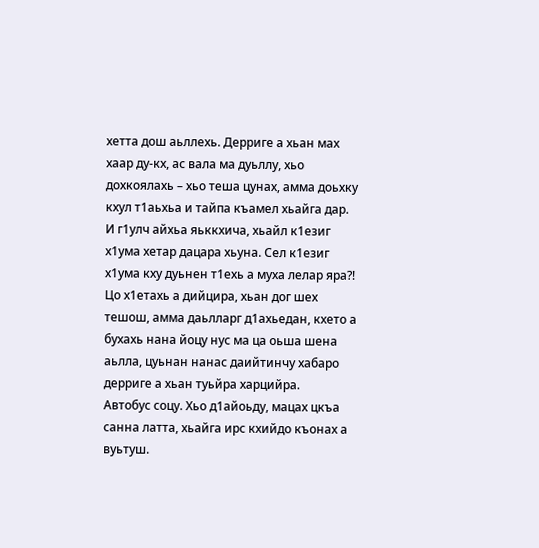хетта дош аьллехь. Дерриге а хьан мах хаар ду-кх, ас вала ма дуьллу, хьо дохкоялахь – хьо теша цунах, амма доьхку кхул т1аьхьа и тайпа къамел хьайга дар. И г1улч айхьа яьккхича, хьайл к1езиг х1ума хетар дацара хьуна. Сел к1езиг х1ума кху дуьнен т1ехь а муха лелар яра?!
Цо х1етахь а дийцира, хьан дог шех тешош, амма даьлларг д1ахьедан, кхето а бухахь нана йоцу нус ма ца оьша шена аьлла, цуьнан нанас даийтинчу хабаро дерриге а хьан туьйра харцийра.
Автобус соцу. Хьо д1айоьду, мацах цкъа санна латта, хьайга ирс кхийдо къонах а вуьтуш.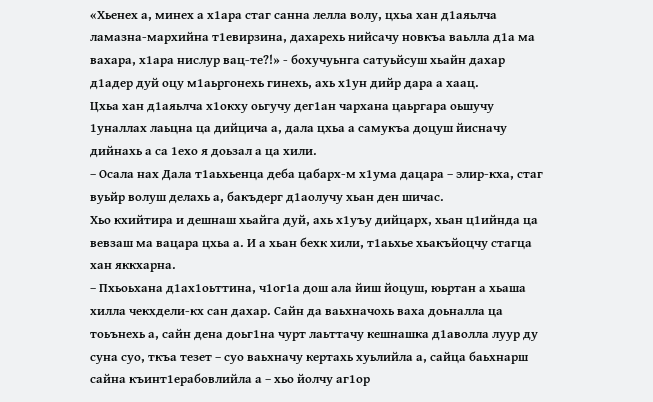«Хьенех а, минех а х1ара стаг санна лелла волу, цхьа хан д1аяьлча ламазна-мархийна т1евирзина, дахарехь нийсачу новкъа ваьлла д1а ма вахара, х1ара нислур вац-те?!» - бохучуьнга сатуьйсуш хьайн дахар д1адер дуй оцу м1аьргонехь гинехь, ахь х1ун дийр дара а хаац.
Цхьа хан д1аяьлча х1окху оьгучу дег1ан чархана цаьргара оьшучу 1уналлах лаьцна ца дийцича а, дала цхьа а самукъа доцуш йисначу дийнахь а са 1ехо я доьзал а ца хили.
– Осала нах Дала т1аьхьенца деба цабарх-м х1ума дацара – элир-кха, стаг вуьйр волуш делахь а, бакъдерг д1аолучу хьан ден шичас.
Хьо кхийтира и дешнаш хьайга дуй, ахь х1уъу дийцарх, хьан ц1ийнда ца вевзаш ма вацара цхьа а. И а хьан бехк хили, т1аьхье хьакъйоцчу стагца хан яккхарна.
– Пхьоьхана д1ах1оьттина, ч1ог1а дош ала йиш йоцуш, юьртан а хьаша хилла чекхдели-кх сан дахар. Сайн да ваьхначохь ваха доьналла ца тоьънехь а, сайн дена доьг1на чурт лаьттачу кешнашка д1аволла луур ду суна суо, ткъа тезет – суо ваьхначу кертахь хуьлийла а, сайца баьхнарш сайна къинт1ерабовлийла а – хьо йолчу аг1ор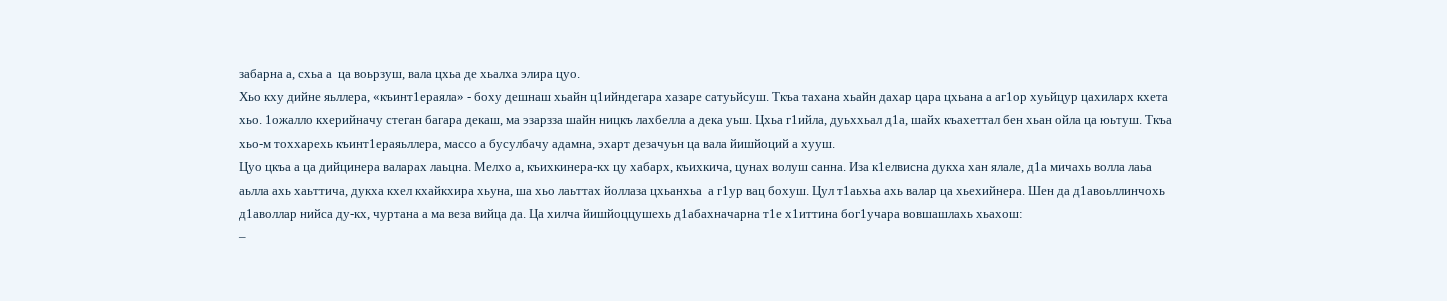забарна а, схьа а  ца воьрзуш, вала цхьа де хьалха элира цуо.
Хьо кху дийне яьллера, «къинт1ераяла» - боху дешнаш хьайн ц1ийндегара хазаре сатуьйсуш. Ткъа тахана хьайн дахар цара цхьана а аг1ор хуьйцур цахиларх кхета хьо. 1ожалло кхерийначу стеган багара декаш, ма эзарзза шайн ницкъ лахбелла а дека уьш. Цхьа г1ийла, дуьххьал д1а, шайх къахеттал бен хьан ойла ца юьтуш. Ткъа хьо-м тоххарехь къинт1ераяьллера, массо а бусулбачу адамна, эхарт дезачуьн ца вала йишйоций а хууш.
Цуо цкъа а ца дийцинера валарах лаьцна. Мелхо а, къихкинера-кх цу хабарх, къихкича, цунах волуш санна. Иза к1елвисна дукха хан ялале, д1а мичахь волла лаьа аьлла ахь хаьттича, дукха кхел кхайкхира хьуна, ша хьо лаьттах йоллаза цхьанхьа  а г1ур вац бохуш. Цул т1аьхьа ахь валар ца хьехийнера. Шен да д1авоьллинчохь д1аволлар нийса ду-кх, чуртана а ма веза вийца да. Ца хилча йишйоццушехь д1абахначарна т1е х1иттина бог1учара вовшашлахь хьахош:
–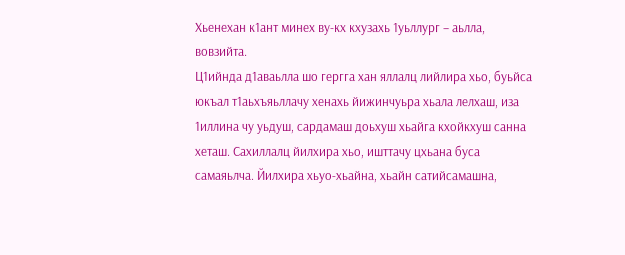Хьенехан к1ант минех ву-кх кхузахь 1уьллург – аьлла, вовзийта.
Ц1ийнда д1аваьлла шо гергга хан яллалц лийлира хьо, буьйса юкъал т1аьхъяьллачу хенахь йижинчуьра хьала лелхаш, иза 1иллина чу уьдуш, сардамаш доьхуш хьайга кхойкхуш санна хеташ. Сахиллалц йилхира хьо, ишттачу цхьана буса самаяьлча. Йилхира хьуо-хьайна, хьайн сатийсамашна,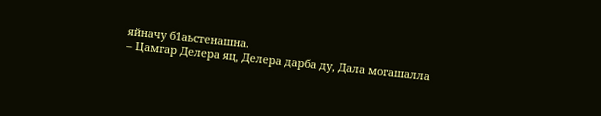яйначу б1аьстенашна.
– Цамгар Делера яц, Делера дарба ду, Дала могашалла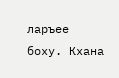ларъее боху. Кхана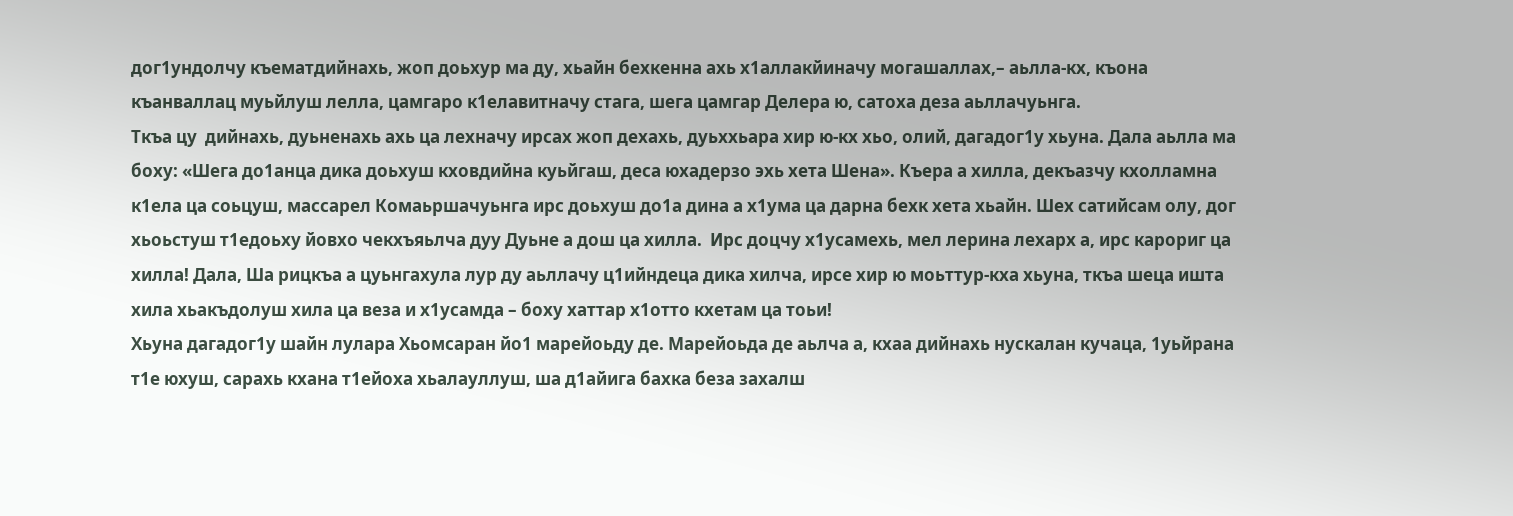дог1ундолчу къематдийнахь, жоп доьхур ма ду, хьайн бехкенна ахь х1аллакйиначу могашаллах,– аьлла-кх, къона къанваллац муьйлуш лелла, цамгаро к1елавитначу стага, шега цамгар Делера ю, сатоха деза аьллачуьнга.
Ткъа цу  дийнахь, дуьненахь ахь ца лехначу ирсах жоп дехахь, дуьххьара хир ю-кх хьо, олий, дагадог1у хьуна. Дала аьлла ма боху: «Шега до1анца дика доьхуш кховдийна куьйгаш, деса юхадерзо эхь хета Шена». Къера а хилла, декъазчу кхолламна к1ела ца соьцуш, массарел Комаьршачуьнга ирс доьхуш до1а дина а х1ума ца дарна бехк хета хьайн. Шех сатийсам олу, дог хьоьстуш т1едоьху йовхо чекхъяьлча дуу Дуьне а дош ца хилла.  Ирс доцчу х1усамехь, мел лерина лехарх а, ирс карориг ца хилла! Дала, Ша рицкъа а цуьнгахула лур ду аьллачу ц1ийндеца дика хилча, ирсе хир ю моьттур-кха хьуна, ткъа шеца ишта хила хьакъдолуш хила ца веза и х1усамда – боху хаттар х1отто кхетам ца тоьи!
Хьуна дагадог1у шайн лулара Хьомсаран йо1 марейоьду де. Марейоьда де аьлча а, кхаа дийнахь нускалан кучаца, 1уьйрана т1е юхуш, сарахь кхана т1ейоха хьалауллуш, ша д1айига бахка беза захалш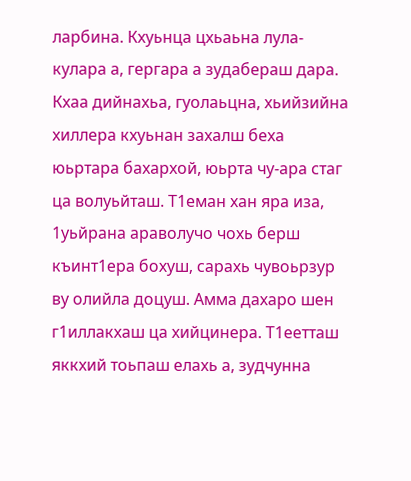ларбина. Кхуьнца цхьаьна лула-кулара а, гергара а зудабераш дара. Кхаа дийнахьа, гуолаьцна, хьийзийна хиллера кхуьнан захалш беха юьртара бахархой, юьрта чу-ара стаг ца волуьйташ. Т1еман хан яра иза, 1уьйрана араволучо чохь берш къинт1ера бохуш, сарахь чувоьрзур ву олийла доцуш. Амма дахаро шен г1иллакхаш ца хийцинера. Т1еетташ яккхий тоьпаш елахь а, зудчунна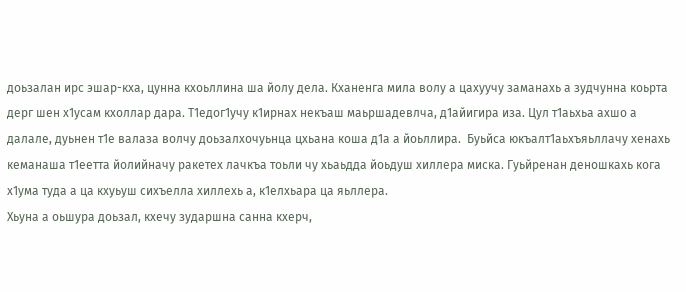доьзалан ирс эшар-кха, цунна кхоьллина ша йолу дела. Кханенга мила волу а цахуучу заманахь а зудчунна коьрта дерг шен х1усам кхоллар дара. Т1едог1учу к1ирнах некъаш маьршадевлча, д1айигира иза. Цул т1аьхьа ахшо а далале, дуьнен т1е валаза волчу доьзалхочуьнца цхьана коша д1а а йоьллира.  Буьйса юкъалт1аьхъяьллачу хенахь кеманаша т1еетта йолийначу ракетех лачкъа тоьли чу хьаьдда йоьдуш хиллера миска. Гуьйренан деношкахь кога х1ума туда а ца кхуьуш сихъелла хиллехь а, к1елхьара ца яьллера.
Хьуна а оьшура доьзал, кхечу зударшна санна кхерч,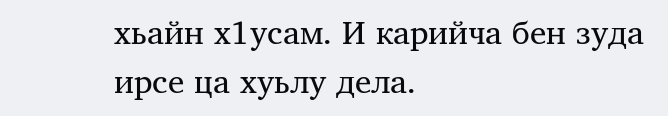хьайн х1усам. И карийча бен зуда ирсе ца хуьлу дела.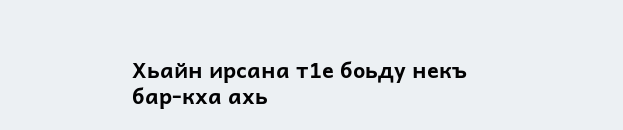Хьайн ирсана т1е боьду некъ бар-кха ахь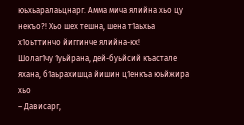юьхьаралаьцнарг. Амма мича ялийна хьо цу некъо?! Хьо шех тешна, шена т1аьхьа х1оьттинчо йиггинче ялийна-кх!
Шолаг1чу 1уьйрана, дей-буьйсий къастале яхана, б1аьрахишца йишин ц1енкъа юьйжира хьо
– Дависарг,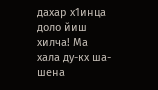дахар х1инца доло йиш хилча! Ма хала ду-кх ша-шена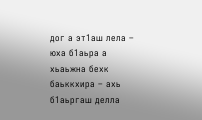дог а эт1аш лела – юха б1аьра а хьаьжна бехк баьккхира – ахь б1аьргаш делла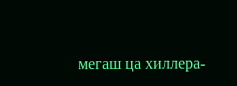мегаш ца хиллера-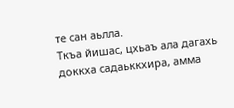те сан аьлла.
Ткъа йишас, цхьаъ ала дагахь доккха садаьккхира, амма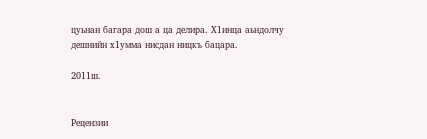цуьнан багара дош а ца делира. Х1инца аьндолчу дешнийн х1умма нисдан ницкъ бацара.

2011ш.


Рецензии